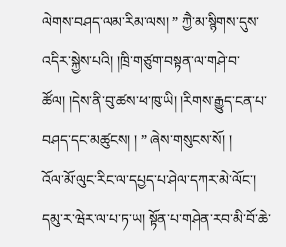ལེགས་བཤད་ལམ་རིམ་ལས། ” ཀྱཻ་མ་སྙིགས་དུས་འདིར་སྐྱེས་པའི། །ཁྲི་གཙུག་བསྟན་ལ་གཤེ་བ་ཚོལ། །དེས་ནི་བུ་ཚས་ཕ་ཁུ་ཡི། །རིགས་རྒྱུད་ངན་པ་བཤད་དང་མཚུངས། ། ” ཞེས་གསུངས་སོ། །
འོལ་མོ་ལུང་རིང་ལ་དཔྱད་པ་ཤེལ་དཀར་མེ་ལོང་།
དམུ་ར་ཝེར་ལ་པ་ཏ་ཡ། སྟོན་པ་གཤེན་རབ་མི་བོ་ཆེ་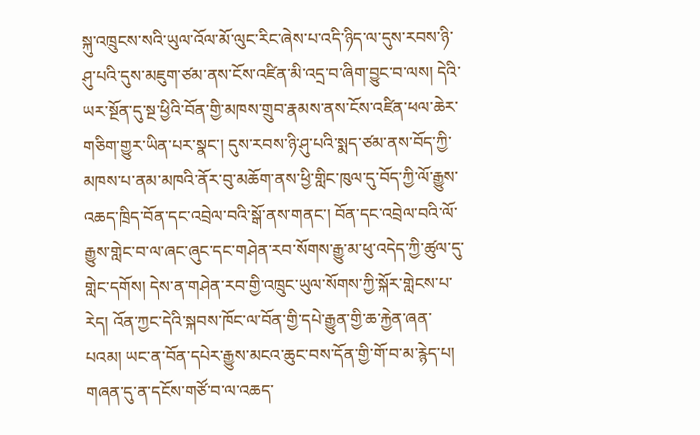སྐུ་འཁྲུངས་སའི་ཡུལ་འོལ་མོ་ལུང་རིང་ཞེས་པ་འདི་ཉིད་ལ་དུས་རབས་ཉི་ཤུ་པའི་དུས་མཇུག་ཙམ་ནས་ངོས་འཛིན་མི་འདྲ་བ་ཞིག་བྱུང་བ་ལས། དེའི་ཡར་སྔོན་དུ་སྔ་ཕྱིའི་བོན་གྱི་མཁས་གྲུབ་རྣམས་ནས་ངོས་འཛིན་ཕལ་ཆེར་གཅིག་གྱུར་ཡིན་པར་སྣང་། དུས་རབས་ཉི་ཤུ་པའི་སྨད་ཙམ་ནས་བོད་ཀྱི་མཁས་པ་ནམ་མཁའི་ནོར་བུ་མཆོག་ནས་ཕྱི་གླིང་ཁུལ་དུ་བོད་ཀྱི་ལོ་རྒྱུས་འཆད་ཁྲིད་བོན་དང་འབྲེལ་བའི་སྒོ་ནས་གནང་། བོན་དང་འབྲེལ་བའི་ལོ་རྒྱུས་གླེང་བ་ལ་ཞང་ཞུང་དང་གཤེན་རབ་སོགས་རྒྱུ་མ་ཕུ་འདེད་ཀྱི་ཚུལ་དུ་གླེང་དགོས། དེས་ན་གཤེན་རབ་གྱི་འཁྲུང་ཡུལ་སོགས་ཀྱི་སྐོར་གླེངས་པ་རེད། འོན་ཀྱང་དེའི་སྐབས་ཁོང་ལ་བོན་གྱི་དཔེ་རྒྱུན་གྱི་ཆ་རྐྱེན་ཞན་པའམ། ཡང་ན་བོན་དཔེར་རྒྱུས་མངའ་ཆུང་བས་དོན་གྱི་གོ་བ་མ་རྙེད་པ། གཞན་དུ་ན་དངོས་གཙོ་བ་ལ་འཆད་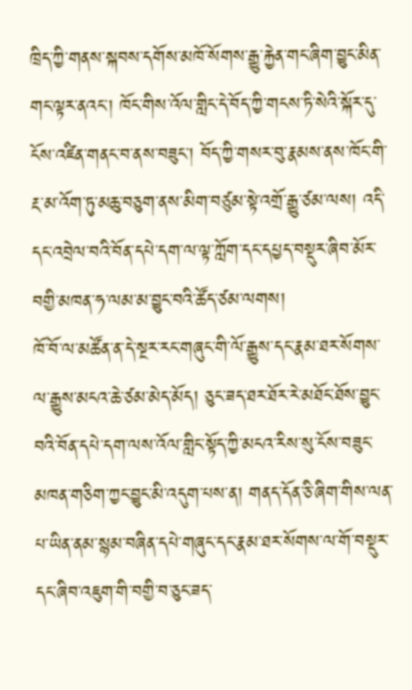ཁྲིད་ཀྱི་གནས་སྐབས་དགོས་མཁོ་སོགས་རྒྱུ་རྐྱེན་གང་ཞིག་བྱུང་མིན་གང་ལྟར་ནའང་། ཁོང་གིས་འོལ་གླིང་དེ་བོད་ཀྱི་གངས་ཏི་སེའི་སྐོར་དུ་ངོས་འཛིན་གནང་བ་ནས་བཟུང་། བོད་ཀྱི་གསར་བུ་རྣམས་ནས་ཁོང་གི་རྔ་མ་འོག་ཏུ་མཆུ་བཅུག་ནས་མིག་བཙུམ་སྟེ་འགྲོ་རྒྱུ་ཙམ་ལས། འདི་དང་འབྲེལ་བའི་བོན་དཔེ་དག་ལ་ལྟ་ཀློག་དང་དཔྱད་བསྡུར་ཞིབ་མོར་བགྱི་མཁན་ཧ་ལམ་མ་བྱུང་བའི་ཚོད་ཙམ་ལགས།
ཁོ་བོ་ལ་མཚོན་ན་དེ་སྔར་རང་གཞུང་གི་ལོ་རྒྱུས་དང་རྣམ་ཐར་སོགས་ལ་རྒྱུས་མངའ་ཆེ་ཙམ་མེད་མོད། ཅུང་ཟད་ཐར་ཐོར་རེ་མཐོང་ཐོས་བྱུང་བའི་བོན་དཔེ་དག་ལས་འོལ་གླིང་སྟོད་ཀྱི་མངའ་རིས་སུ་ངོས་བཟུང་མཁན་གཅིག་ཀྱང་བྱུང་མི་འདུག་པས་ན། གནད་དོན་ཅི་ཞིག་གིས་ལན་པ་ཡིན་ནམ་སྙམ་བཞིན་དཔེ་གཞུང་དང་རྣམ་ཐར་སོགས་ལ་གོ་བསྡུར་དང་ཞིབ་འཇུག་གི་བགྱི་བ་ཅུང་ཟད་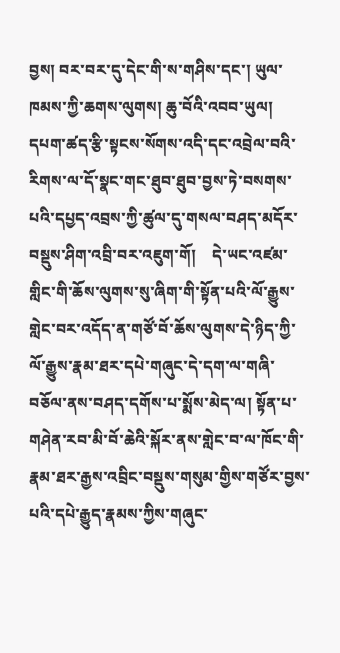བྱས། བར་བར་དུ་དེང་གི་ས་གཤིས་དང་། ཡུལ་ཁམས་ཀྱི་ཆགས་ལུགས། ཆུ་བོའི་འབབ་ཡུལ། དཔག་ཚད་རྩི་སྟངས་སོགས་འདི་དང་འབྲེལ་བའི་རིགས་ལ་དོ་སྣང་གང་ཐུབ་ཐུབ་བྱས་ཏེ་བསགས་པའི་དཔྱད་འབྲས་ཀྱི་ཚུལ་དུ་གསལ་བཤད་མདོར་བསྡུས་ཤིག་འབྲི་བར་འཇུག་གོ།    དེ་ཡང་འཛམ་གླིང་གི་ཆོས་ལུགས་སུ་ཞིག་གི་སྟོན་པའི་ལོ་རྒྱུས་གླེང་བར་འདོད་ན་གཙོ་བོ་ཆོས་ལུགས་དེ་ཉིད་ཀྱི་ལོ་རྒྱུས་རྣམ་ཐར་དཔེ་གཞུང་དེ་དག་ལ་གཞི་བཅོལ་ནས་བཤད་དགོས་པ་སྨོས་མེད་ལ། སྟོན་པ་གཤེན་རབ་མི་བོ་ཆེའི་སྐོར་ནས་གླེང་བ་ལ་ཁོང་གི་རྣམ་ཐར་རྒྱས་འབྲིང་བསྡུས་གསུམ་གྱིས་གཙོར་བྱས་པའི་དཔེ་རྒྱུད་རྣམས་ཀྱིས་གཞུང་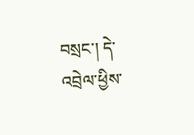བསྲང་། དེ་འབྲེལ་ཕྱིས་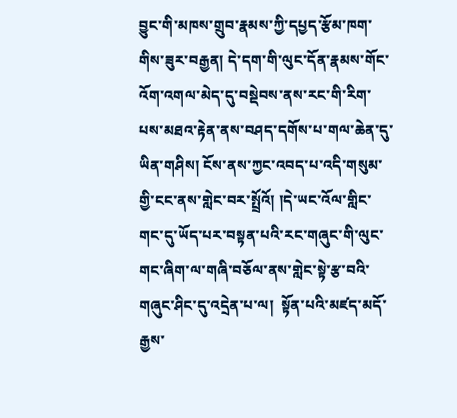བྱུང་གི་མཁས་གྲུབ་རྣམས་ཀྱི་དཔྱད་རྩོམ་ཁག་གིས་ཟུར་བརྒྱན། དེ་དག་གི་ལུང་དོན་རྣམས་གོང་འོག་འགལ་མེད་དུ་བསྡེབས་ནས་རང་གི་རིག་པས་མཐའ་རྟེན་ནས་བཤད་དགོས་པ་གལ་ཆེན་དུ་ཡིན་གཤིས། ངོས་ནས་ཀྱང་འབད་པ་འདི་གསུམ་གྱི་ངང་ནས་གླེང་བར་སྤྲོའོ། །དེ་ཡང་འོལ་གླིང་གང་དུ་ཡོད་པར་བསྟན་པའི་རང་གཞུང་གི་ལུང་གང་ཞིག་ལ་གཞི་བཅོལ་ནས་གླེང་སྟེ་རྩ་བའི་གཞུང་ཤིང་དུ་འདྲེན་པ་ལ།  སྟོན་པའི་མཛད་མདོ་རྒྱས་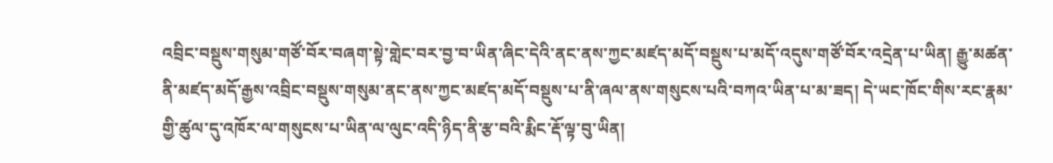འབྲིང་བསྡུས་གསུམ་གཙོ་བོར་བཞག་སྟེ་གླེང་བར་བྱ་བ་ཡིན་ཞིང་དེའི་ནང་ནས་ཀྱང་མཛད་མདོ་བསྡུས་པ་མདོ་འདུས་གཙོ་བོར་འདྲེན་པ་ཡིན། རྒྱུ་མཚན་ནི་མཛད་མདོ་རྒྱས་འབྲིང་བསྡུས་གསུམ་ནང་ནས་ཀྱང་མཛད་མདོ་བསྡུས་པ་ནི་ཞལ་ནས་གསུངས་པའི་བཀའ་ཡིན་པ་མ་ཟད། དེ་ཡང་ཁོང་གིས་རང་རྣམ་གྱི་ཚུལ་དུ་འཁོར་ལ་གསུངས་པ་ཡིན་ལ་ལུང་འདི་ཉིད་ནི་རྩ་བའི་རྨིང་རྡོ་ལྟ་བུ་ཡིན།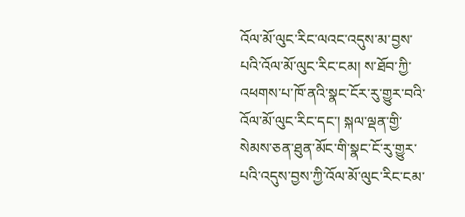འོལ་མོ་ལུང་རིང་ལའང་འདུས་མ་བྱས་པའི་འོལ་མོ་ལུང་རིང་ངམ། ས་ཐོབ་ཀྱི་འཕགས་པ་ཁོ་ནའི་སྣང་ངོར་རུ་གྱུར་བའི་འོལ་མོ་ལུང་རིང་དང་། སྐལ་ལྡན་གྱི་སེམས་ཅན་ཐུན་མོང་གི་སྣང་ངོ་རུ་གྱུར་པའི་འདུས་བྱས་ཀྱི་འོལ་མོ་ལུང་རིང་ངམ་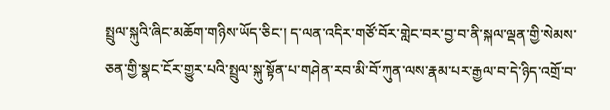སྤྲུལ་སྐུའི་ཞིང་མཆོག་གཉིས་ཡོད་ཅིང་། ད་ལན་འདིར་གཙོ་བོར་གླེང་བར་བྱ་བ་ནི་སྐལ་ལྡན་གྱི་སེམས་ཅན་གྱི་སྣང་ངོར་གྱུར་པའི་སྤྲུལ་སྐུ་སྟོན་པ་གཤེན་རབ་མི་བོ་ཀུན་ལས་རྣམ་པར་རྒྱལ་བ་དེ་ཉིད་འགྲོ་བ་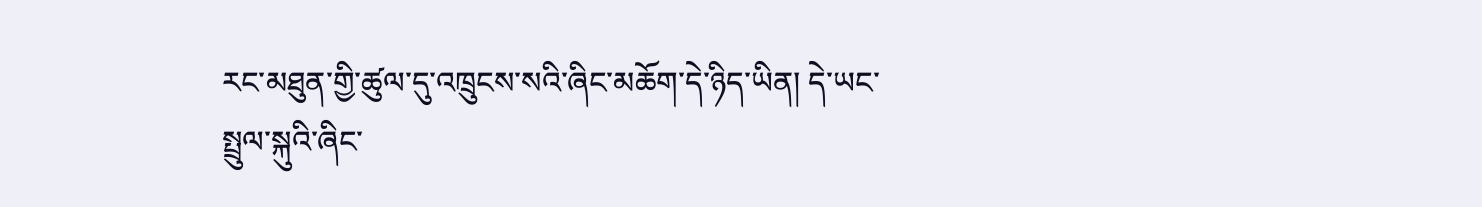རང་མཐུན་གྱི་ཚུལ་དུ་འཁྲུངས་སའི་ཞིང་མཆོག་དེ་ཉིད་ཡིན། དེ་ཡང་སྤྲུལ་སྐུའི་ཞིང་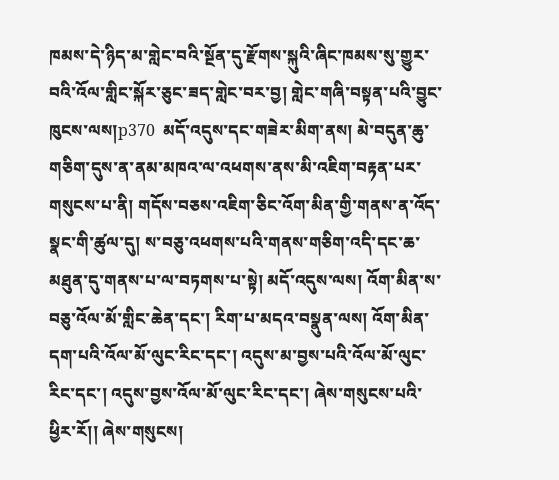ཁམས་དེ་ཉིད་མ་གླེང་བའི་སྔོན་དུ་རྫོགས་སྐུའི་ཞིང་ཁམས་སུ་གྱུར་བའི་འོལ་གླིང་སྐོར་ཅུང་ཟད་གླེང་བར་བྱ། གླེང་གཞི་བསྟན་པའི་བྱུང་ཁུངས་ལས།p370  མདོ་འདུས་དང་གཟེར་མིག་ནས། མེ་བདུན་ཆུ་གཅིག་དུས་ན་ནམ་མཁའ་ལ་འཕགས་ནས་མི་འཇིག་བརྟན་པར་གསུངས་པ་ནི། གདོས་བཅས་འཇིག་ཅིང་འོག་མིན་གྱི་གནས་ན་འོད་སྣང་གི་ཚུལ་དུ། ས་བཅུ་འཕགས་པའི་གནས་གཅིག་འདི་དང་ཆ་མཐུན་དུ་གནས་པ་ལ་བཏགས་པ་སྟེ། མདོ་འདུས་ལས། འོག་མིན་ས་བཅུ་འོལ་མོ་གླིང་ཆེན་དང་། རིག་པ་མདའ་བསྣུན་ལས། འོག་མིན་དག་པའི་འོལ་མོ་ལུང་རིང་དང་། འདུས་མ་བྱས་པའི་འོལ་མོ་ལུང་རིང་དང་། འདུས་བྱས་འོལ་མོ་ལུང་རིང་དང་། ཞེས་གསུངས་པའི་ཕྱིར་རོ།། ཞེས་གསུངས།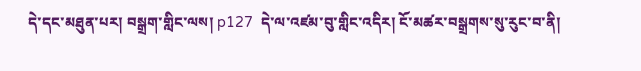དེ་དང་མཐུན་པར། བསྒྲག་གླིང་ལས། p127  དེ་ལ་འཛམ་བུ་གླིང་འདིར། ངོ་མཚར་བསྒྲགས་སུ་རུང་བ་ནི།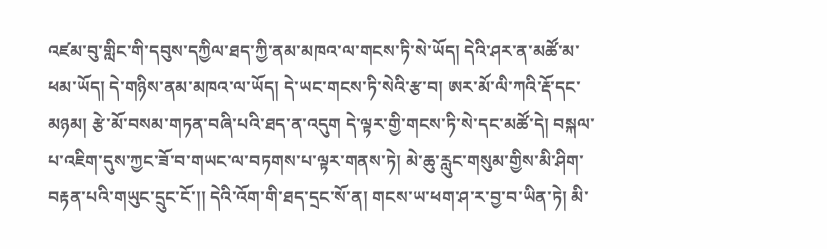འཛམ་བུ་གླིང་གི་དབུས་དཀྱིལ་ཐད་ཀྱི་ནམ་མཁའ་ལ་གངས་ཏི་སེ་ཡོད། དེའི་ཤར་ན་མཚོ་མ་ཕམ་ཡོད། དེ་གཉིས་ནམ་མཁའ་ལ་ཡོད། དེ་ཡང་གངས་ཏི་སེའི་རྩ་བ། ཨར་མོ་ལི་ཀའི་རྡོ་དང་མཉམ། རྩེ་མོ་བསམ་གཏན་བཞི་པའི་ཐད་ན་འདུག དེ་ལྟར་གྱི་གངས་ཏི་སེ་དང་མཚོ་དེ། བསྐལ་པ་འཇིག་དུས་ཀྱང་ཟོ་བ་གཡང་ལ་བཏགས་པ་ལྟར་གནས་ཏེ། མེ་ཆུ་རླུང་གསུམ་གྱིས་མི་ཤིག་བརྟན་པའི་གཡུང་དྲུང་ངོ་།། དེའི་འོག་གི་ཐད་དྲང་སོ་ན། གངས་ཡ་ཕག་ཤ་ར་བྱ་བ་ཡིན་ཏེ། མི་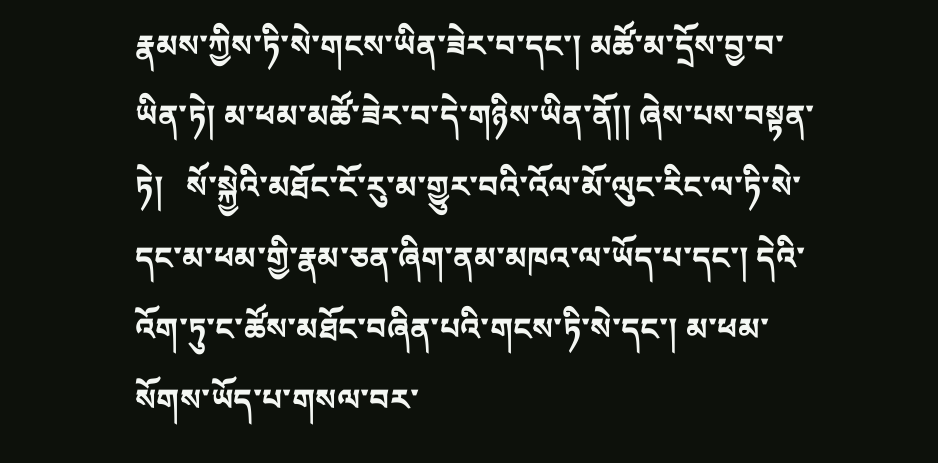རྣམས་ཀྱིས་ཏི་སེ་གངས་ཡིན་ཟེར་བ་དང་། མཚོ་མ་དྲོས་བྱ་བ་ཡིན་ཏེ། མ་ཕམ་མཚོ་ཟེར་བ་དེ་གཉིས་ཡིན་ནོ།། ཞེས་པས་བསྟན་ཏེ།   སོ་སྐྱེའི་མཐོང་ངོ་རུ་མ་གྱུར་བའི་འོལ་མོ་ལུང་རིང་ལ་ཏི་སེ་དང་མ་ཕམ་གྱི་རྣམ་ཅན་ཞིག་ནམ་མཁའ་ལ་ཡོད་པ་དང་། དེའི་འོག་ཏུ་ང་ཚོས་མཐོང་བཞིན་པའི་གངས་ཏི་སེ་དང་། མ་ཕམ་སོགས་ཡོད་པ་གསལ་བར་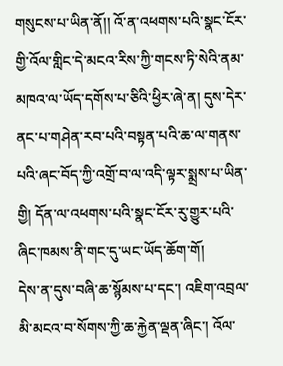གསུངས་པ་ཡིན་ནོ།། འོ་ན་འཕགས་པའི་སྣང་ངོར་གྱི་འོལ་གླིང་དེ་མངའ་རིས་ཀྱི་གངས་ཏི་སེའི་ནམ་མཁའ་ལ་ཡོད་དགོས་པ་ཅིའི་ཕྱིར་ཞེ་ན། དུས་དེར་ནང་པ་གཤེན་རབ་པའི་བསྟན་པའི་ཆ་ལ་གནས་པའི་ཞང་བོད་ཀྱི་འགྲོ་བ་ལ་འདི་ལྟར་སྨྲས་པ་ཡིན་གྱི། དོན་ལ་འཕགས་པའི་སྣང་ངོར་རུ་གྱུར་པའི་ཞིང་ཁམས་ནི་གང་དུ་ཡང་ཡོད་ཆོག་གོ།
དེས་ན་དུས་བཞི་ཆ་སྙོམས་པ་དང་། འཇིག་འབྲལ་མི་མངའ་བ་སོགས་ཀྱི་ཆ་རྐྱེན་ལྡན་ཞིང་། འོལ་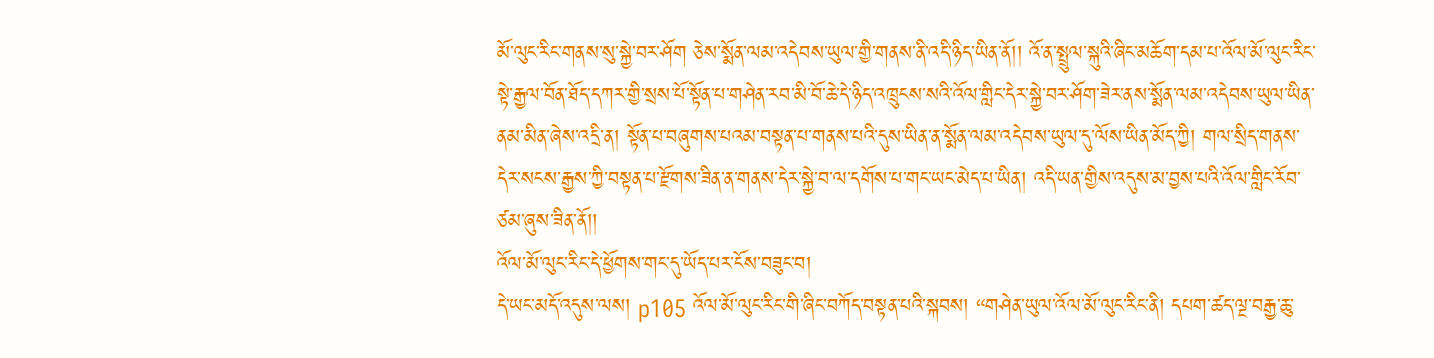མོ་ལུང་རིང་གནས་སུ་སྐྱེ་བར་ཤོག ཅེས་སྨོན་ལམ་འདེབས་ཡུལ་གྱི་གནས་ནི་འདི་ཉིད་ཡིན་ནོ།། འོ་ན་སྤྲུལ་སྐུའི་ཞིང་མཆོག་དམ་པ་འོལ་མོ་ལུང་རིང་སྟེ་རྒྱལ་བོན་ཐོད་དཀར་གྱི་སྲས་པོ་སྟོན་པ་གཤེན་རབ་མི་བོ་ཆེ་དེ་ཉིད་འཁྲུངས་སའི་འོལ་གླིང་དེར་སྐྱེ་བར་ཤོག་ཟེར་ནས་སྨོན་ལམ་འདེབས་ཡུལ་ཡིན་ནམ་མིན་ཞེས་འདྲི་ན། སྟོན་པ་བཞུགས་པའམ་བསྟན་པ་གནས་པའི་དུས་ཡིན་ན་སྨོན་ལམ་འདེབས་ཡུལ་དུ་ལོས་ཡིན་མོད་ཀྱི། གལ་སྲིད་གནས་དེར་སངས་རྒྱས་ཀྱི་བསྟན་པ་རྫོགས་ཟིན་ན་གནས་དེར་སྐྱེ་བ་ལ་དགོས་པ་གང་ཡང་མེད་པ་ཡིན། འདི་ཡན་གྱིས་འདུས་མ་བྱས་པའི་འོལ་གླིང་རོབ་ཙམ་ཞུས་ཟིན་ནོ།།
འོལ་མོ་ལུང་རིང་དེ་ཕྱོགས་གང་དུ་ཡོད་པར་ངོས་བཟུང་བ།
དེ་ཡང་མདོ་འདུས་ལས། p105 འོལ་མོ་ལུང་རིང་གི་ཞིང་བཀོད་བསྟན་པའི་སྐབས། “གཤེན་ཡུལ་འོལ་མོ་ལུང་རིང་ནི། དཔག་ཚད་ལྔ་བརྒྱ་ཆུ་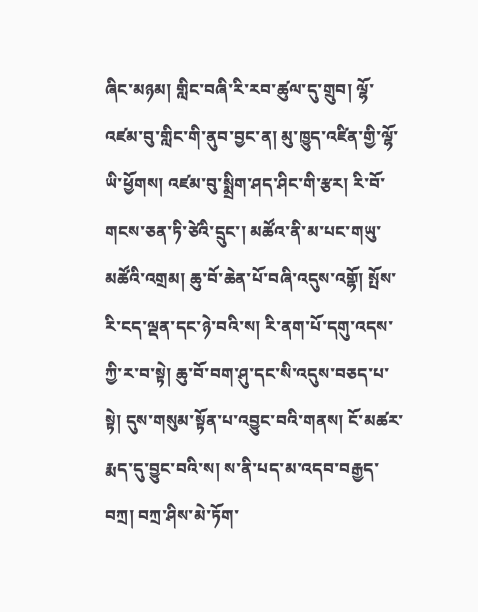ཞིང་མཉམ། གླིང་བཞི་རི་རབ་ཚུལ་དུ་གྲུབ། ལྷོ་འཛམ་བུ་གླིང་གི་ནུབ་བྱང་ན། མུ་ཁྱུད་འཛིན་གྱི་ལྷོ་ཡི་ཕྱོགས། འཛམ་བུ་སྨྲིག་ཤད་ཤིང་གི་རྩར། རི་བོ་གངས་ཅན་ཏི་ཙེའི་དྲུང་། མཚོའ་ནི་མ་པང་གཡུ་མཚོའི་འགྲམ། ཆུ་བོ་ཆེན་པོ་བཞི་འདུས་འགྷོ། སྤོས་རི་ངད་ལྡན་དང་ཉེ་བའི་ས། རི་ནག་པོ་དགུ་འདས་ཀྱི་ར་བ་སྟེ། ཆུ་བོ་བག་ཤུ་དང་སི་འདུས་བཅད་པ་སྟེ། དུས་གསུམ་སྟོན་པ་འབྱུང་བའི་གནས། ངོ་མཚར་རྨད་དུ་བྱུང་བའི་ས། ས་ནི་པད་མ་འདབ་བརྒྱད་བཀྲ། བཀྲ་ཤིས་མེ་ཏོག་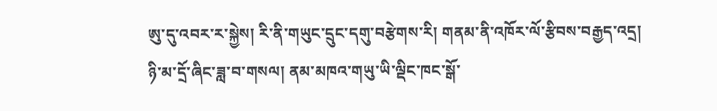ཨུ་དུ་འབར་ར་སྐྱེས། རི་ནི་གཡུང་དྲུང་དགུ་བརྩེགས་རི། གནམ་ནི་འཁོར་ལོ་རྩིབས་བརྒྱད་འདྲ། ཉི་མ་དྲོ་ཞིང་ཟླ་བ་གསལ། ནམ་མཁའ་གཡུ་ཡི་ལྡིང་ཁང་སྒོ་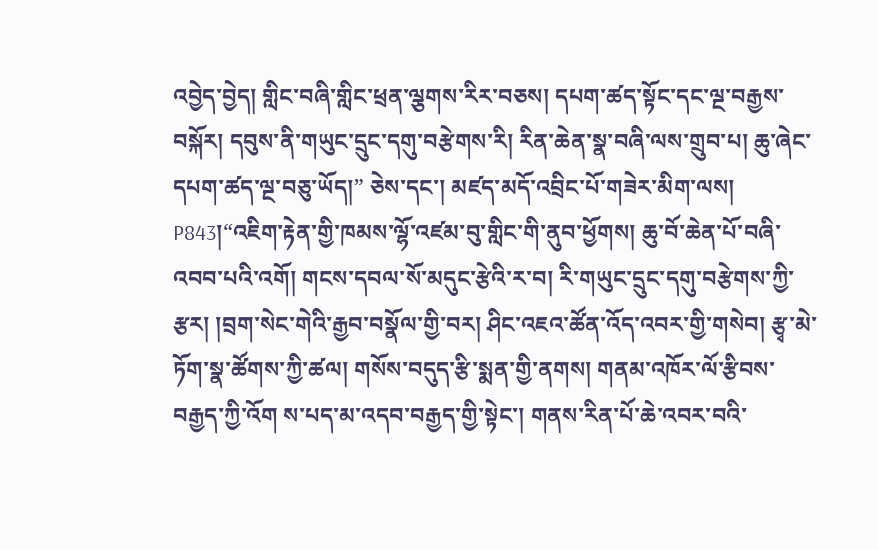འབྱེད་བྱེད། གླིང་བཞི་གླིང་ཕྲན་ལྕགས་རིར་བཅས། དཔག་ཚད་སྟོང་དང་ལྔ་བརྒྱས་བསྐོར། དབུས་ནི་གཡུང་དྲུང་དགུ་བརྩེགས་རི། རིན་ཆེན་སྣ་བཞི་ལས་གྲུབ་པ། ཆུ་ཞེང་དཔག་ཚད་ལྔ་བཅུ་ཡོད།” ཅེས་དང་། མཛད་མདོ་འབྲིང་པོ་གཟེར་མིག་ལས། P843།“འཇིག་རྟེན་གྱི་ཁམས་ལྷོ་འཛམ་བུ་གླིང་གི་ནུབ་ཕྱོགས། ཆུ་བོ་ཆེན་པོ་བཞི་འབབ་པའི་འགོ། གངས་དབལ་སོ་མདུང་རྩེའི་ར་བ། རི་གཡུང་དྲུང་དགུ་བརྩེགས་ཀྱི་རྩར། །བྲག་སེང་གེའི་རྒྱབ་བསྣོལ་གྱི་བར། ཤིང་འཇའ་ཚོན་འོད་འབར་གྱི་གསེབ། རྩྭ་མེ་ཏོག་སྣ་ཚོགས་ཀྱི་ཚལ། གསོས་བདུད་རྩི་སྨན་གྱི་ནགས། གནམ་འཁོར་ལོ་རྩིབས་བརྒྱད་ཀྱི་འོག ས་པད་མ་འདབ་བརྒྱད་གྱི་སྟེང་། གནས་རིན་པོ་ཆེ་འབར་བའི་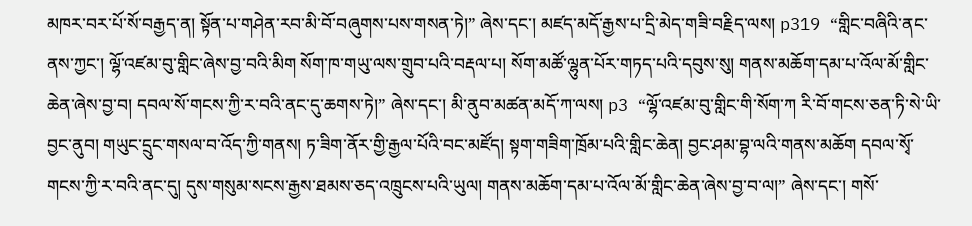མཁར་བར་པོ་སོ་བརྒྱད་ན། སྟོན་པ་གཤེན་རབ་མི་བོ་བཞུགས་པས་གསན་ཏེ།” ཞེས་དང་། མཛད་མདོ་རྒྱས་པ་དྲི་མེད་གཟི་བརྗིད་ལས། p319 “གླིང་བཞིའི་ནང་ནས་ཀྱང་། ལྷོ་འཛམ་བུ་གླིང་ཞེས་བྱ་བའི་མིག སོག་ཁ་གཡུ་ལས་གྲུབ་པའི་བརྡལ་པ། སོག་མཚོ་ལྷུན་པོར་གཏད་པའི་དབུས་སུ། གནས་མཆོག་དམ་པ་འོལ་མོ་གླིང་ཆེན་ཞེས་བྱ་བ། དབལ་སོ་གངས་ཀྱི་ར་བའི་ནང་དུ་ཆགས་ཏེ།” ཞེས་དང་། མི་ནུབ་མཚན་མདོ་ཀ་ལས། p3 “ལྷོ་འཛམ་བུ་གླིང་གི་སོག་ཀ རི་བོ་གངས་ཅན་ཏི་སེ་ཡི་བྱང་ནུབ། གཡུང་དྲུང་གསལ་བ་འོད་ཀྱི་གནས། ཏ་ཟིག་ནོར་གྱི་རྒྱལ་པོའི་བང་མཛོད། སྟག་གཟིག་ཁྲོམ་པའི་གླིང་ཆེན། བྱང་ཤམ་བྷ་ལའི་གནས་མཆོག དབལ་སྭོ་གངས་ཀྱི་ར་བའི་ནང་དུ། དུས་གསུམ་སངས་རྒྱས་ཐམས་ཅད་འཁྲུངས་པའི་ཡུལ། གནས་མཆོག་དམ་པ་འོལ་མོ་གླིང་ཆེན་ཞེས་བྱ་བ་ལ།” ཞེས་དང་། གསོ་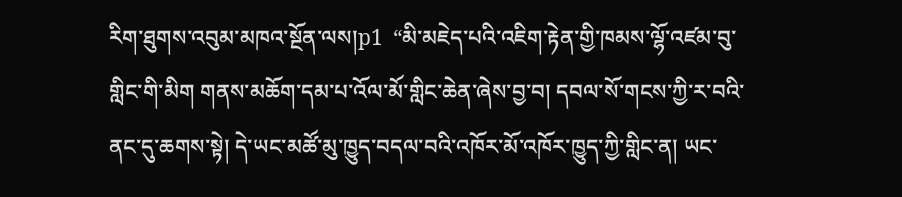རིག་ཐུགས་འབུམ་མཁའ་སྔོན་ལས།p1  “མི་མཇེད་པའི་འཇིག་རྟེན་གྱི་ཁམས་ལྷོ་འཛམ་བུ་གླིང་གི་མིག གནས་མཆོག་དམ་པ་འོལ་མོ་གླིང་ཆེན་ཞེས་བྱ་བ། དབལ་སོ་གངས་ཀྱི་ར་བའི་ནང་དུ་ཆགས་སྟེ། དེ་ཡང་མཚོ་མུ་ཁྱུད་བདལ་བའི་འཁོར་མོ་འཁོར་ཁྱུད་ཀྱི་གླིང་ན། ཡང་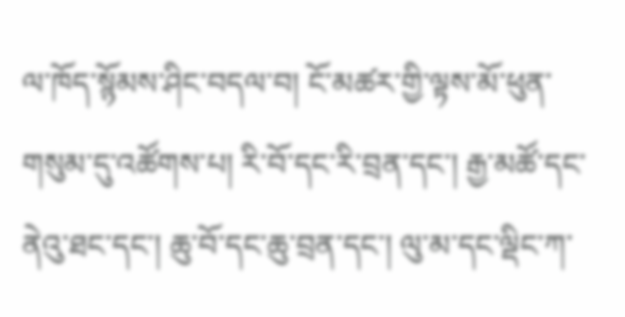ལ་ཁོད་སྙོམས་ཤིང་བདལ་བ། ངོ་མཚར་གྱི་ལྟས་མོ་ཕུན་གསུམ་དུ་འཚོགས་པ། རི་བོ་དང་རི་བྲན་དང་། རྒྱ་མཚོ་དང་ནེའུ་ཐང་དང་། ཆུ་བོ་དང་ཆུ་བྲན་དང་། ལུ་མ་དང་ལྡིང་ཀ་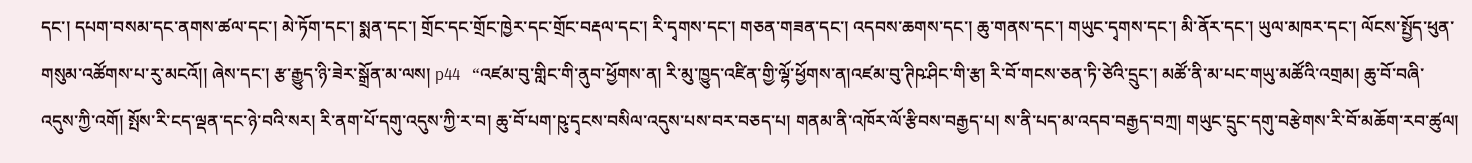དང་། དཔག་བསམ་དང་ནགས་ཚལ་དང་། མེ་ཏོག་དང་། སྨན་དང་། གྲོང་དང་གྲོང་ཁྱེར་དང་གྲོང་བརྡལ་དང་། རི་དྭགས་དང་། གཅན་གཟན་དང་། འདབས་ཆགས་དང་། ཆུ་གནས་དང་། གཡུང་དྭགས་དང་། མི་ནོར་དང་། ཡུལ་མཁར་དང་། ལོངས་སྤྱོད་ཕུན་གསུམ་འཚོགས་པ་རུ་མངའོ།། ཞེས་དང་། རྩ་རྒྱུད་ཉི་ཟེར་སྒྲོན་མ་ལས། p44   “འཛམ་བུ་གླིང་གི་ནུབ་ཕྱོགས་ན། རི་མུ་ཁྱུད་འཛིན་གྱི་ལྷོ་ཕྱོགས་ན།འཛམ་བུ་ཊིཥ་ཤིང་གི་རྩ། རི་བོ་གངས་ཅན་ཏི་ཙེའི་དྲུང་། མཚོ་ནི་མ་པང་གཡུ་མཚོའི་འགྲམ། ཆུ་བོ་བཞི་འདུས་ཀྱི་འགོ། སྤོས་རི་ངད་ལྡན་དང་ཉེ་བའི་སར། རི་ནག་པོ་དགུ་འདུས་ཀྱི་ར་བ། ཆུ་བོ་པག་ཥུ་དྭངས་བསིལ་འདུས་པས་བར་བཅད་པ། གནམ་ནི་འཁོར་ལོ་རྩིབས་བརྒྱད་པ། ས་ནི་པད་མ་འདབ་བརྒྱད་བཀྲ། གཡུང་དྲུང་དགུ་བརྩེགས་རི་བོ་མཆོག་རབ་ཚུལ།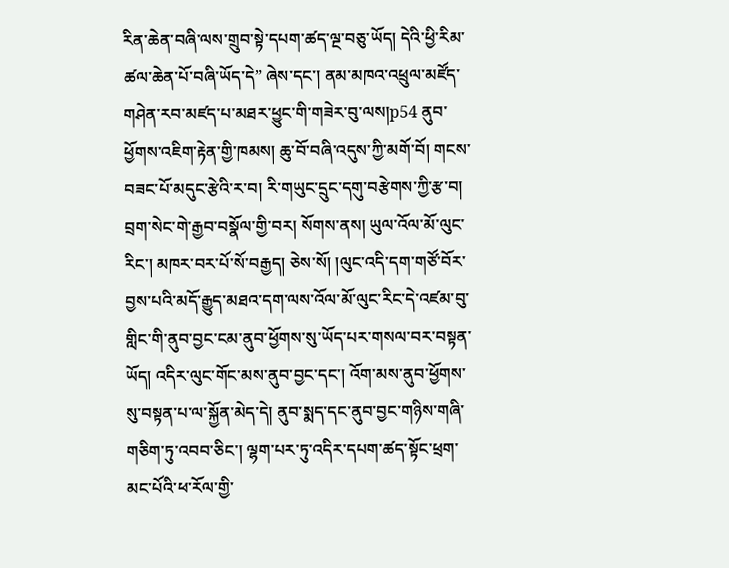རིན་ཆེན་བཞི་ལས་གྲུབ་སྟེ་དཔག་ཚད་ལྔ་བཅུ་ཡོད། དེའི་ཕྱི་རིམ་ཚལ་ཆེན་པོ་བཞི་ཡོད་དེ” ཞེས་དང་། ནམ་མཁའ་འཕྲུལ་མཛོད་གཤེན་རབ་མཛད་པ་མཐར་ཕྱུང་གི་གཟེར་བུ་ལས།p54 ནུབ་ཕྱོགས་འཇིག་རྟེན་གྱི་ཁམས། ཆུ་བོ་བཞི་འདུས་ཀྱི་མགོ་བོ། གངས་བཟང་པོ་མདུང་རྩེའི་ར་བ། རི་གཡུང་དྲུང་དགུ་བརྩེགས་ཀྱི་རྩ་བ། བྲག་སེང་གེ་རྒྱབ་བསྣོལ་གྱི་བར། སོགས་ནས། ཡུལ་འོལ་མོ་ལུང་རིང་། མཁར་བར་པོ་སོ་བརྒྱད། ཅེས་སོ། །ལུང་འདི་དག་གཙོ་བོར་བྱས་པའི་མདོ་རྒྱུད་མཐའ་དག་ལས་འོལ་མོ་ལུང་རིང་དེ་འཛམ་བུ་གླིང་གི་ནུབ་བྱང་ངམ་ནུབ་ཕྱོགས་སུ་ཡོད་པར་གསལ་བར་བསྟན་ཡོད། འདིར་ལུང་གོང་མས་ནུབ་བྱང་དང་། འོག་མས་ནུབ་ཕྱོགས་སུ་བསྟན་པ་ལ་སྐྱོན་མེད་དེ། ནུབ་སྨད་དང་ནུབ་བྱང་གཉིས་གཞི་གཅིག་ཏུ་འབབ་ཅིང་། ལྷག་པར་ཏུ་འདིར་དཔག་ཚད་སྟོང་ཕྲག་མང་པོའི་ཕ་རོལ་གྱི་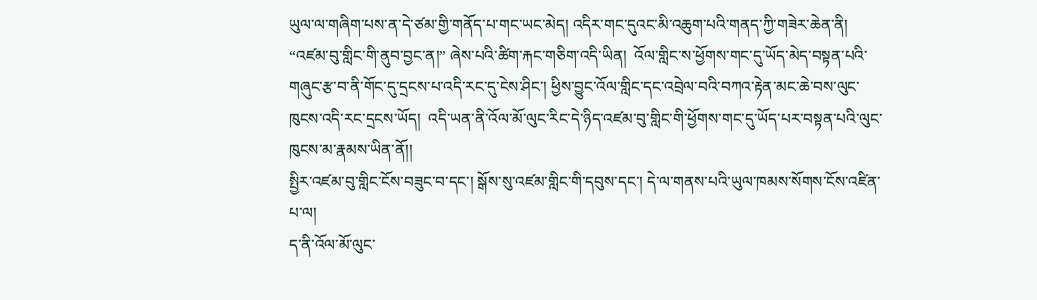ཡུལ་ལ་གཞིག་པས་ན་དེ་ཙམ་གྱི་གནོད་པ་གང་ཡང་མེད། འདིར་གང་དུའང་མི་འཆུག་པའི་གནད་ཀྱི་གཟེར་ཆེན་ནི། “འཛམ་བུ་གླིང་གི་ནུབ་བྱང་ན།” ཞེས་པའི་ཚིག་རྐང་གཅིག་འདི་ཡིན།  འོལ་གླིང་ས་ཕྱོགས་གང་དུ་ཡོད་མེད་བསྟན་པའི་གཞུང་རྩ་བ་ནི་གོང་དུ་དྲངས་པ་འདི་རང་དུ་ངེས་ཤིང་། ཕྱིས་བྱུང་འོལ་གླིང་དང་འབྲེལ་བའི་བཀའ་རྟེན་མང་ཆེ་བས་ལུང་ཁུངས་འདི་རང་དྲངས་ཡོད།  འདི་ཡན་ནི་འོལ་མོ་ལུང་རིང་དེ་ཉིད་འཛམ་བུ་གླིང་གི་ཕྱོགས་གང་དུ་ཡོད་པར་བསྟན་པའི་ལུང་ཁུངས་མ་རྣམས་ཡིན་ནོ།།
སྤྱིར་འཛམ་བུ་གླིང་ངོས་བཟུང་བ་དང་། སྒོས་སུ་འཛམ་གླིང་གི་དབུས་དང་། དེ་ལ་གནས་པའི་ཡུལ་ཁམས་སོགས་ངོས་འཛིན་པ་ལ།
ད་ནི་འོལ་མོ་ལུང་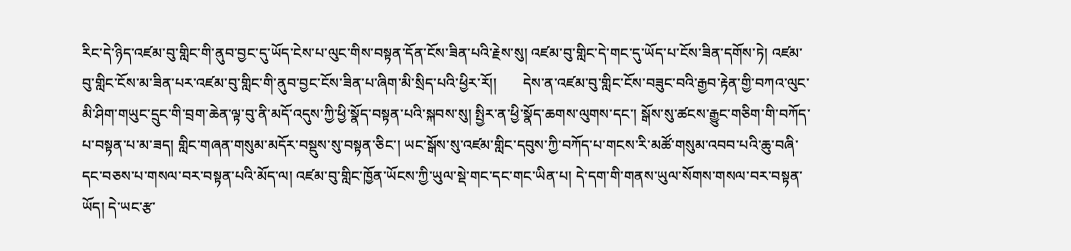རིང་དེ་ཉིད་འཛམ་བུ་གླིང་གི་ནུབ་བྱང་དུ་ཡོད་ངེས་པ་ལུང་གིས་བསྟན་དོན་ངོས་ཟིན་པའི་རྗེས་སུ། འཛམ་བུ་གླིང་དེ་གང་དུ་ཡོད་པ་ངོས་ཟིན་དགོས་ཏེ། འཛམ་བུ་གླིང་ངོས་མ་ཟིན་པར་འཛམ་བུ་གླིང་གི་ནུབ་བྱང་ངོས་ཟིན་པ་ཞིག་མི་སྲིད་པའི་ཕྱིར་རོ།།       དེས་ན་འཛམ་བུ་གླིང་ངོས་བཟུང་བའི་རྒྱབ་རྟེན་གྱི་བཀའ་ལུང་མི་ཤིག་གཡུང་དྲུང་གི་བྲག་ཆེན་ལྟ་བུ་ནི་མདོ་འདུས་ཀྱི་ཕྱི་སྣོད་བསྟན་པའི་སྐབས་སུ། སྤྱིར་ན་ཕྱི་སྣོད་ཆགས་ལུགས་དང་། སྒོས་སུ་ཚངས་རྒྱུང་གཅིག་གི་བཀོད་པ་བསྟན་པ་མ་ཟད། གླིང་གཞན་གསུམ་མདོར་བསྡུས་སུ་བསྟན་ཅིང་། ཡང་སྒོས་སུ་འཛམ་གླིང་དབུས་ཀྱི་བཀོད་པ་གངས་རི་མཚོ་གསུམ་འབབ་པའི་ཆུ་བཞི་དང་བཅས་པ་གསལ་བར་བསྟན་པའི་མོད་ལ། འཛམ་བུ་གླིང་ཁྱོན་ཡོངས་ཀྱི་ཡུལ་སྡེ་གང་དང་གང་ཡིན་པ། དེ་དག་གི་གནས་ཡུལ་སོགས་གསལ་བར་བསྟན་ཡོད། དེ་ཡང་རྩ་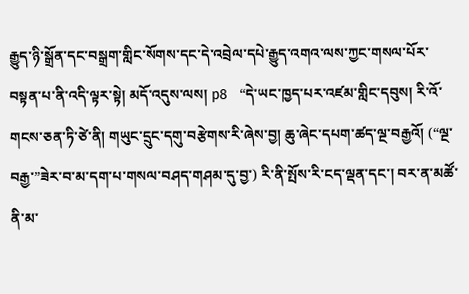རྒྱུད་ཉི་སྒྲོན་དང་བསྒྲག་གླིང་སོགས་དང་དེ་འབྲེལ་དཔེ་རྒྱུད་འགའ་ལས་ཀྱང་གསལ་པོར་བསྟན་པ་ནི་འདི་ལྟར་སྟེ། མདོ་འདུས་ལས། p8   “དེ་ཡང་ཁྱད་པར་འཛམ་གླིང་དབུས། རི་འོ་གངས་ཅན་ཏི་ཙེ་ནི། གཡུང་དྲུང་དགུ་བརྩེགས་རི་ཞེས་བྱ། ཆུ་ཞེང་དཔག་ཚད་ལྔ་བརྒྱའོ། (“ལྔ་བརྒྱ་”ཟེར་བ་མ་དག་པ་གསལ་བཤད་གཤམ་དུ་བྱ་) རི་ནི་སྤོས་རི་ངད་ལྡན་དང་། བར་ན་མཚོ་ནི་མ་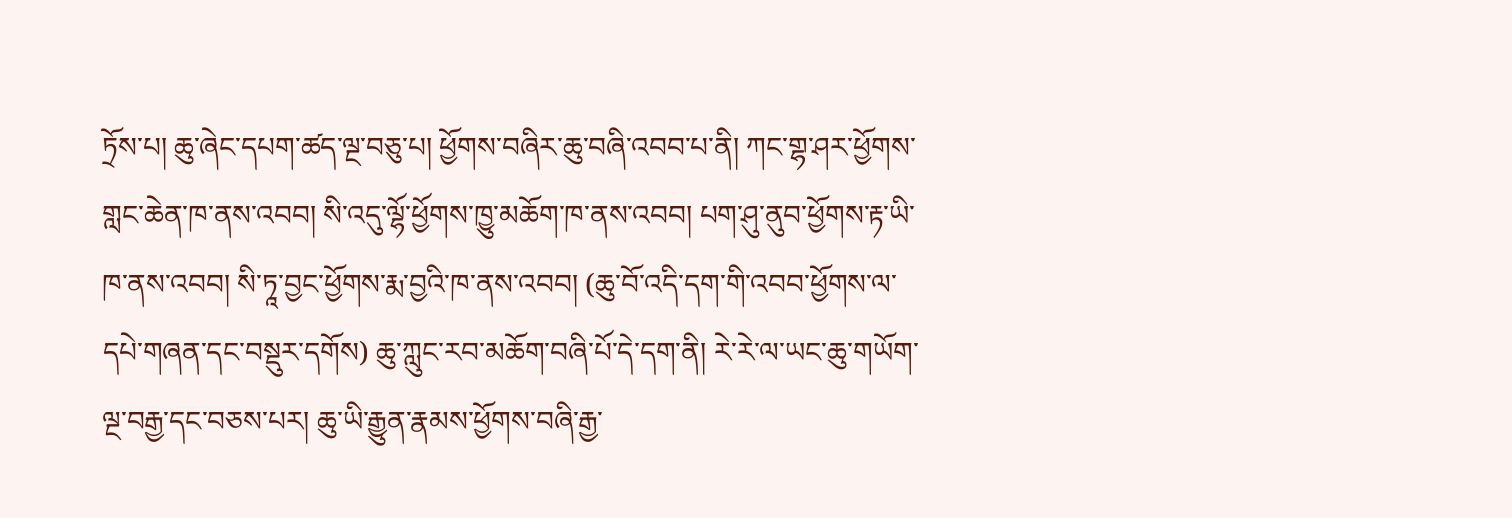ཏྲོས་པ། ཆུ་ཞེང་དཔག་ཚད་ལྔ་བཅུ་པ། ཕྱོགས་བཞིར་ཆུ་བཞི་འབབ་པ་ནི། ཀང་གྷ་ཤར་ཕྱོགས་གླང་ཆེན་ཁ་ནས་འབབ། སི་འདུ་ལྷོ་ཕྱོགས་ཁྱུ་མཆོག་ཁ་ནས་འབབ། པག་ཤུ་ནུབ་ཕྱོགས་རྟ་ཡི་ཁ་ནས་འབབ། སི་ཏཱ་བྱང་ཕྱོགས་རྨ་བྱའི་ཁ་ནས་འབབ། (ཆུ་བོ་འདི་དག་གི་འབབ་ཕྱོགས་ལ་དཔེ་གཞན་དང་བསྡུར་དགོས) ཆུ་ཀླུང་རབ་མཆོག་བཞི་པོ་དེ་དག་ནི། རེ་རེ་ལ་ཡང་ཆུ་གཡོག་ལྔ་བརྒྱ་དང་བཅས་པར། ཆུ་ཡི་རྒྱུན་རྣམས་ཕྱོགས་བཞི་རྒྱ་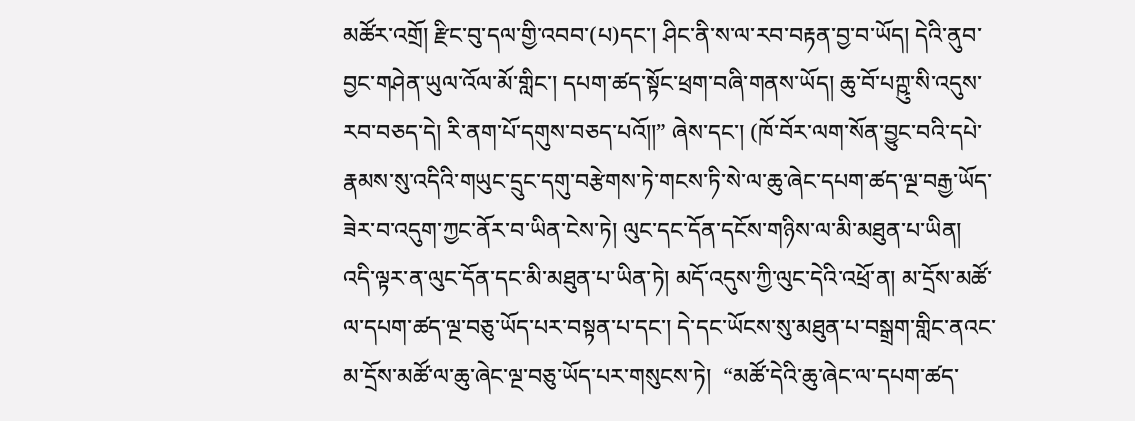མཚོར་འགྲོ། རྫིང་བུ་དལ་གྱི་འབབ་(པ)དང་། ཤིང་ནི་ས་ལ་རབ་བརྟན་བྱ་བ་ཡོད། དེའི་ནུབ་བྱང་གཤེན་ཡུལ་འོལ་མོ་གླིང་། དཔག་ཚད་སྟོང་ཕྲག་བཞི་གནས་ཡོད། ཆུ་བོ་པཀྵུ་སི་འདུས་རབ་བཅད་དེ། རི་ནག་པོ་དགུས་བཅད་པའོ།།” ཞེས་དང་། (ཁོ་བོར་ལག་སོན་བྱུང་བའི་དཔེ་རྣམས་སུ་འདིའི་གཡུང་དྲུང་དགུ་བརྩེགས་ཏེ་གངས་ཏི་སེ་ལ་ཆུ་ཞེང་དཔག་ཚད་ལྔ་བརྒྱ་ཡོད་ཟེར་བ་འདུག་ཀྱང་ནོར་བ་ཡིན་ངེས་ཏེ། ལུང་དང་དོན་དངོས་གཉིས་ལ་མི་མཐུན་པ་ཡིན། འདི་ལྟར་ན་ལུང་དོན་དང་མི་མཐུན་པ་ཡིན་ཏེ། མདོ་འདུས་ཀྱི་ལུང་དེའི་འཕྲོ་ན། མ་དྲོས་མཚོ་ལ་དཔག་ཚད་ལྔ་བཅུ་ཡོད་པར་བསྟན་པ་དང་། དེ་དང་ཡོངས་སུ་མཐུན་པ་བསྒྲག་གླིང་ནའང་མ་དྲོས་མཚོ་ལ་ཆུ་ཞེང་ལྔ་བཅུ་ཡོད་པར་གསུངས་ཏེ།  “མཚོ་དེའི་ཆུ་ཞེང་ལ་དཔག་ཚད་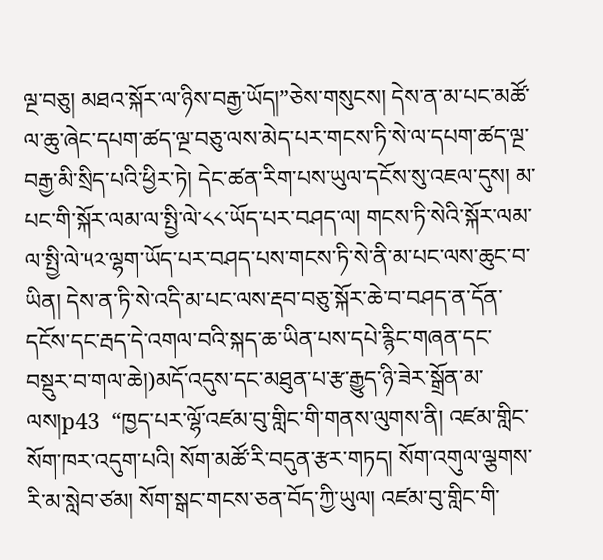ལྔ་བཅུ། མཐའ་སྐོར་ལ་ཉིས་བརྒྱ་ཡོད།”ཅེས་གསུངས། དེས་ན་མ་པང་མཚོ་ལ་ཆུ་ཞེང་དཔག་ཚད་ལྔ་བཅུ་ལས་མེད་པར་གངས་ཏི་སེ་ལ་དཔག་ཚད་ལྔ་བརྒྱ་མི་སྲིད་པའི་ཕྱིར་ཏེ། དེང་ཚན་རིག་པས་ཡུལ་དངོས་སུ་འཇལ་དུས། མ་པང་གི་སྐོར་ལམ་ལ་སྤྱི་ལེ་༨༨་ཡོད་པར་བཤད་ལ། གངས་ཏི་སེའི་སྐོར་ལམ་ལ་སྤྱི་ལེ་༥༢་ལྷག་ཡོད་པར་བཤད་པས་གངས་ཏི་སེ་ནི་མ་པང་ལས་ཆུང་བ་ཡིན། དེས་ན་ཏི་སེ་འདི་མ་པང་ལས་རྡབ་བཅུ་སྐོར་ཆེ་བ་བཤད་ན་དོན་དངོས་དང་རྦད་དེ་འགལ་བའི་སྐད་ཆ་ཡིན་པས་དཔེ་རྙིང་གཞན་དང་བསྡུར་བ་གལ་ཆེ།)མདོ་འདུས་དང་མཐུན་པ་རྩ་རྒྱུད་ཉི་ཟེར་སྒྲོན་མ་ལས།p43  “ཁྱད་པར་ལྷོ་འཛམ་བུ་གླིང་གི་གནས་ལུགས་ནི། འཛམ་གླིང་སོག་ཁར་འདུག་པའི། སོག་མཚོ་རི་བདུན་རྩར་གཏད། སོག་འགུལ་ལྕགས་རི་མ་སླེབ་ཙམ། སོག་སྒང་གངས་ཅན་བོད་ཀྱི་ཡུལ། འཛམ་བུ་གླིང་གི་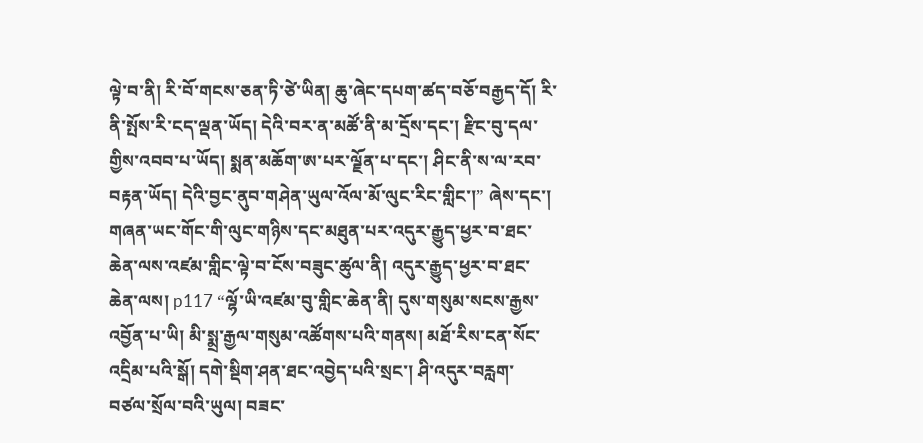ལྟེ་བ་ནི། རི་བོ་གངས་ཅན་ཏི་ཙེ་ཡིན། ཆུ་ཞེང་དཔག་ཚད་བཅོ་བརྒྱད་དོ། རི་ནི་སྤོས་རི་ངད་ལྡན་ཡོད། དེའི་བར་ན་མཚོ་ནི་མ་དྲོས་དང་། རྫིང་བུ་དལ་གྱིས་འབབ་པ་ཡོད། སྨན་མཆོག་ཨ་པར་ལྗོན་པ་དང་། ཤིང་ནི་ས་ལ་རབ་བརྟན་ཡོད། དེའི་བྱང་ནུབ་གཤེན་ཡུལ་འོལ་མོ་ལུང་རིང་གླིང་།” ཞེས་དང་།
གཞན་ཡང་གོང་གི་ལུང་གཉིས་དང་མཐུན་པར་འདུར་རྒྱུད་ཕྱར་བ་ཐང་ཆེན་ལས་འཛམ་གླིང་ལྟེ་བ་ངོས་བཟུང་ཚུལ་ནི། འདུར་རྒྱུད་ཕྱར་བ་ཐང་ཆེན་ལས། p117 “ལྷོ་ཡི་འཛམ་བུ་གླིང་ཆེན་ནི། དུས་གསུམ་སངས་རྒྱས་འབྱོན་པ་ཡི། མི་སྨྲ་རྒྱལ་གསུམ་འཚོགས་པའི་གནས། མཐོ་རིས་ངན་སོང་འདྲིམ་པའི་སྒོ། དགེ་སྡིག་ཤན་ཐང་འབྱེད་པའི་སྲང་། ཤི་འདུར་བརླག་བཙལ་སྲོལ་བའི་ཡུལ། བཟང་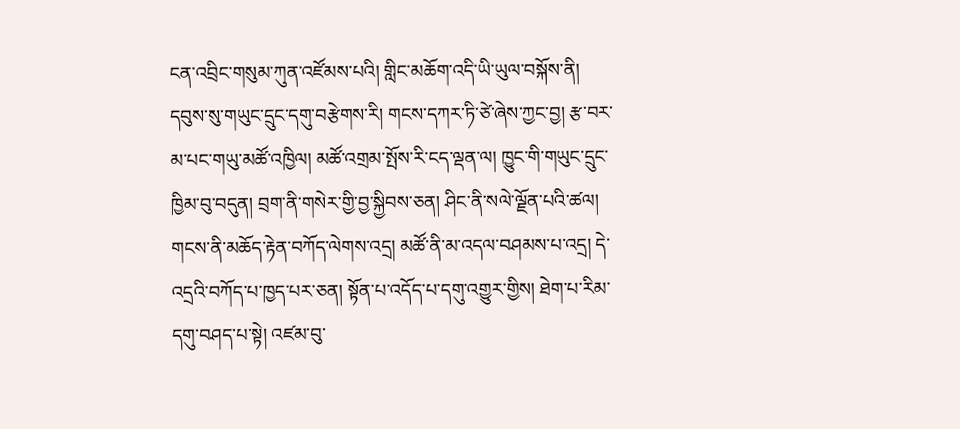ངན་འབྲིང་གསུམ་ཀུན་འཛོམས་པའི། གླིང་མཆོག་འདི་ཡི་ཡུལ་བསྐོས་ནི། དབུས་སུ་གཡུང་དྲུང་དགུ་བརྩེགས་རི། གངས་དཀར་ཏི་ཙེ་ཞེས་ཀྱང་བྱ། རྩ་བར་མ་པང་གཡུ་མཚོ་འཁྱིལ། མཚོ་འགྲམ་སྤོས་རི་ངད་ལྡན་ལ། ཁྱུང་གི་གཡུང་དྲུང་ཁྱིམ་བུ་བདུན། བྲག་ནི་གསེར་གྱི་བྱ་སྐྱིབས་ཅན། ཤིང་ནི་སལེ་ལྗོན་པའི་ཚལ། གངས་ནི་མཆོད་རྟེན་བཀོད་ལེགས་འདྲ། མཚོ་ནི་མ་འདལ་བཤམས་པ་འདྲ། དེ་འདྲའི་བཀོད་པ་ཁྱད་པར་ཅན། སྟོན་པ་འདོད་པ་དགུ་འགྱུར་གྱིས། ཐེག་པ་རིམ་དགུ་བཤད་པ་སྟེ། འཛམ་བུ་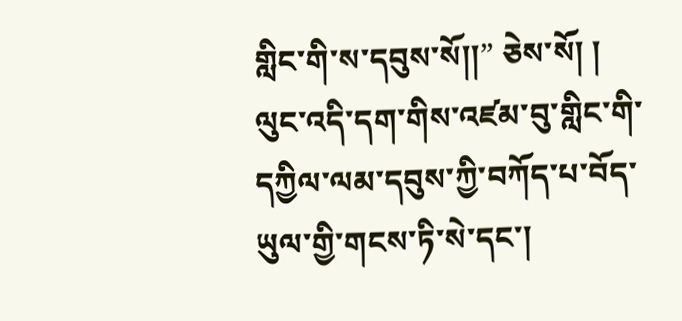གླིང་གི་ས་དབུས་སོ།།” ཅེས་སོ། །
ལུང་འདི་དག་གིས་འཛམ་བུ་གླིང་གི་དཀྱིལ་ལམ་དབུས་ཀྱི་བཀོད་པ་བོད་ཡུལ་གྱི་གངས་ཏི་སེ་དང་།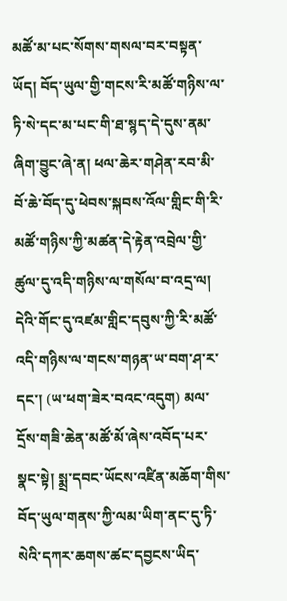མཚོ་མ་པང་སོགས་གསལ་བར་བསྟན་ཡོད། བོད་ཡུལ་གྱི་གངས་རི་མཚོ་གཉིས་ལ་ཏི་སེ་དང་མ་པང་གི་ཐ་སྙད་དེ་དུས་ནམ་ཞིག་བྱུང་ཞེ་ན། ཕལ་ཆེར་གཤེན་རབ་མི་བོ་ཆེ་བོད་དུ་ཕེབས་སྐབས་འོལ་གླིང་གི་རི་མཚོ་གཉིས་ཀྱི་མཚན་དེ་རྟེན་འབྲེལ་གྱི་ཚུལ་དུ་འདི་གཉིས་ལ་གསོལ་བ་འདྲ་ལ། དེའི་གོང་དུ་འཛམ་གླིང་དབུས་ཀྱི་རི་མཚོ་འདི་གཉིས་ལ་གངས་གཉན་ཡ་བག་ཤ་ར་དང་། (ཡ་ཕག་ཟེར་བའང་འདུག) མལ་དྲོས་གཟི་ཆེན་མཚོ་མོ་ཞེས་འབོད་པར་སྣང་སྟེ། སྨྲ་དབང་ཡོངས་འཛིན་མཆོག་གིས་བོད་ཡུལ་གནས་ཀྱི་ལམ་ཡིག་ནང་དུ་ཏི་སེའི་དཀར་ཆགས་ཚང་དབྱངས་ཡིད་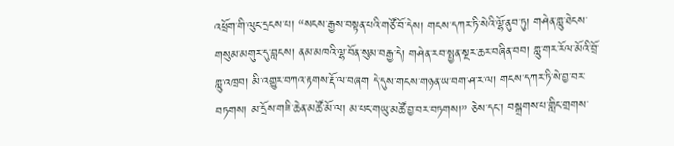འཕྲོག་གི་ལུང་དྲངས་པ། “སངས་རྒྱས་བསྟན་པའི་གཙོ་བོ་དེས། གངས་དཀར་ཏི་སེའི་ལྷོ་ནུབ་ཏུ། གཤེན་གླུ་ཐེངས་གསུམ་མགུར་དུ་བླངས། ནམ་མཁའི་ལྷ་བོན་སུམ་བརྒྱ་དེ། གཤེན་རབ་སྤྱན་སྔར་ཆར་བཞིན་བབ། གླུ་གར་རོལ་མོའི་བྲོ་གླུ་འཁྲབ། མི་འགྱུར་བཀའ་རྟགས་རྡོ་ལ་བཞག དེ་དུས་གངས་གཉན་ཡ་བག་ཤ་ར་ལ། གངས་དཀར་ཏི་སེ་བྱ་བར་བཏགས། མ་དྲོས་གཟི་ཆེན་མཚོ་མོ་ལ། མ་པང་གཡུ་མཚོ་བྱ་བར་བཏགས།” ཅེས་དང་། བསྒྲགས་པ་གླིང་གྲགས་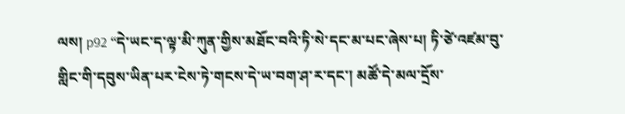ལས། p92 “དེ་ཡང་ད་ལྟ་མི་ཀུན་གྱིས་མཐོང་བའི་ཏི་སེ་དང་མ་པང་ཞེས་པ། ཏི་ཙེ་འཛམ་བུ་གླིང་གི་དབུས་ཡིན་པར་ངེས་ཏེ་གངས་དེ་ཡ་བག་ཤ་ར་དང་། མཚོ་དེ་མལ་དྲོས་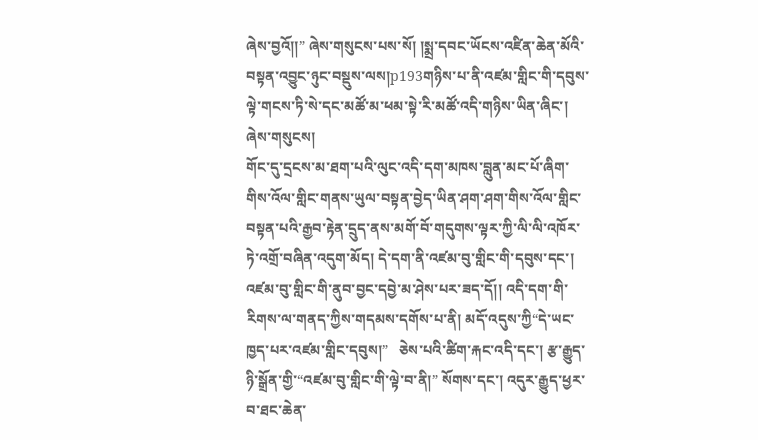ཞེས་བྱའོ།།” ཞེས་གསུངས་པས་སོ། །སྨྲ་དབང་ཡོངས་འཛིན་ཆེན་མོའི་བསྟན་འབྱུང་ཉུང་བསྡུས་ལས།p193གཉིས་པ་ནི་འཛམ་གླིང་གི་དབུས་ལྟེ་གངས་ཏི་སེ་དང་མཚོ་མ་ཕམ་སྟེ་རི་མཚོ་འདི་གཉིས་ཡིན་ཞིང་། ཞེས་གསུངས།
གོང་དུ་དྲངས་མ་ཐག་པའི་ལུང་འདི་དག་མཁས་བླུན་མང་པོ་ཞིག་གིས་འོལ་གླིང་གནས་ཡུལ་བསྟན་བྱེད་ཡིན་ཤག་ཤག་གིས་འོལ་གླིང་བསྟན་པའི་རྒྱབ་རྟེན་དྲུད་ནས་མགོ་བོ་གདུགས་ལྟར་ཀྱི་ལི་ལི་འཁོར་ཏེ་འགྲོ་བཞིན་འདུག་མོད། དེ་དག་ནི་འཛམ་བུ་གླིང་གི་དབུས་དང་། འཛམ་བུ་གླིང་གི་ནུབ་བྱང་དབྱེ་མ་ཤེས་པར་ཟད་དོ།། འདི་དག་གི་རིགས་ལ་གནད་ཀྱིས་གདམས་དགོས་པ་ནི། མདོ་འདུས་ཀྱི“དེ་ཡང་ཁྱད་པར་འཛམ་གླིང་དབུས།”   ཅེས་པའི་ཚིག་རྐང་འདི་དང་། རྩ་རྒྱུད་ཉི་སྒྲོན་གྱི་“འཛམ་བུ་གླིང་གི་ལྟེ་བ་ནི།” སོགས་དང་། འདུར་རྒྱུད་ཕྱར་བ་ཐང་ཆེན་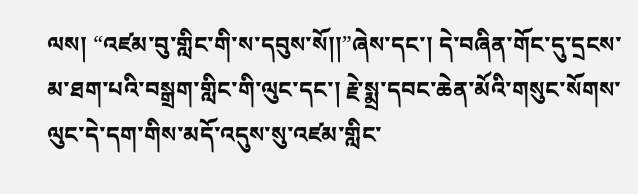ལས། “འཛམ་བུ་གླིང་གི་ས་དབུས་སོ།།”ཞེས་དང་། དེ་བཞིན་གོང་དུ་དྲངས་མ་ཐག་པའི་བསྒྲག་གླིང་གི་ལུང་དང་། རྗེ་སྨྲ་དབང་ཆེན་མོའི་གསུང་སོགས་ལུང་དེ་དག་གིས་མདོ་འདུས་སུ་འཛམ་གླིང་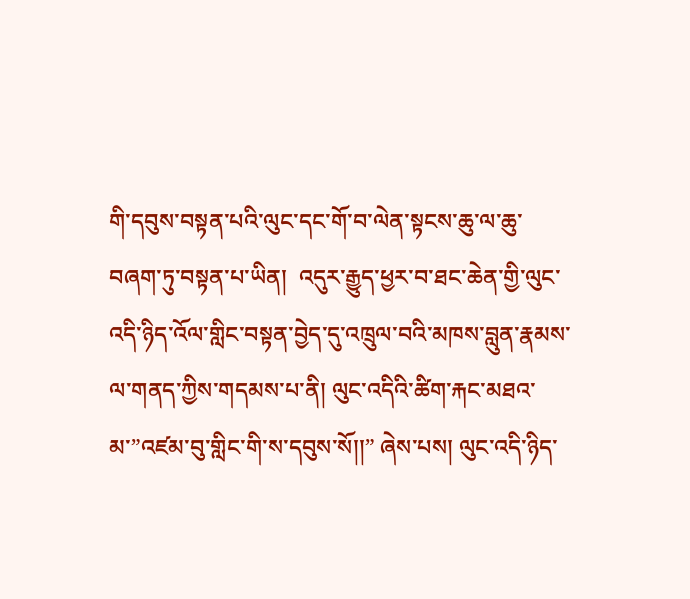གི་དབུས་བསྟན་པའི་ལུང་དང་གོ་བ་ལེན་སྟངས་ཆུ་ལ་ཆུ་བཞག་ཏུ་བསྟན་པ་ཡིན།  འདུར་རྒྱུད་ཕྱར་བ་ཐང་ཆེན་གྱི་ལུང་འདི་ཉིད་འོལ་གླིང་བསྟན་བྱེད་དུ་འཁྲུལ་བའི་མཁས་བླུན་རྣམས་ལ་གནད་ཀྱིས་གདམས་པ་ནི། ལུང་འདིའི་ཚིག་རྐང་མཐའ་མ་”འཛམ་བུ་གླིང་གི་ས་དབུས་སོ།།” ཞེས་པས། ལུང་འདི་ཉིད་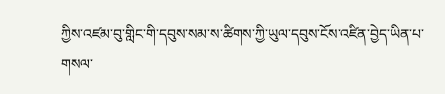ཀྱིས་འཛམ་བུ་གླིང་གི་དབུས་སམ་ས་ཚིགས་ཀྱི་ཡུལ་དབུས་ངོས་འཛིན་བྱེད་ཡིན་པ་གསལ་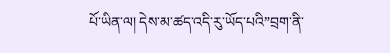པོ་ཡིན་ལ། དེས་མ་ཚད་འདི་རུ་ཡོད་པའི”བྲག་ནི་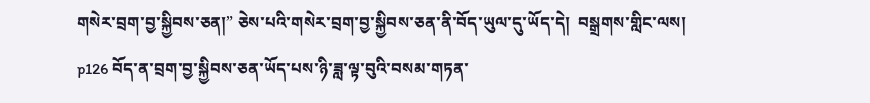གསེར་བྲག་བྱ་སྐྱིབས་ཅན།” ཅེས་པའི་གསེར་བྲག་བྱ་སྐྱིབས་ཅན་ནི་བོད་ཡུལ་དུ་ཡོད་དེ།  བསྒྲགས་གླིང་ལས། p126 བོད་ན་བྲག་བྱ་སྐྱིབས་ཅན་ཡོད་པས་ཉི་ཟླ་ལྟ་བུའི་བསམ་གཏན་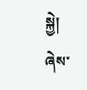སྐྱེ། ཞེས་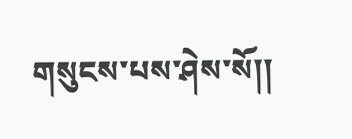གསུངས་པས་ཤེས་སོ།།